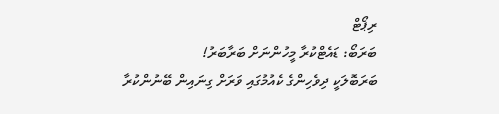ރިޕޯޓް
ބަރަބޯ: ޑައެޓްކުރާ މީހުންނަށް ބަރާބަރު!
ބަރަބޮލަކީ ދިވެހިންގެ ކެއުމުގައި ވަރަށް ގިނައިން ބޭނުންކުރާ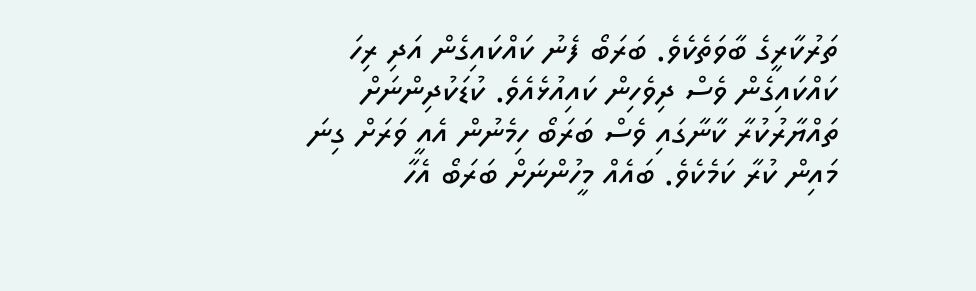ތަރުކާރީގެ ބާވަތެކެވެ. ބަރަބޯ ފެނު ކައްކައިގެން އަދި ރިހަ ކައްކައިގެން ވެސް ދިވެހިން ކައިއުޅެއެވެ. ކުޑަކުދިންނަށް ތައްޔާރުކުރާ ކާނާގައި ވެސް ބަރަބޯ ހިމެނުން އެއީ ވަރަށް ގިނަ މައިން ކުރާ ކަމެކެވެ. ބައެއް މީހުންނަށް ބަރަބޯ އެހާ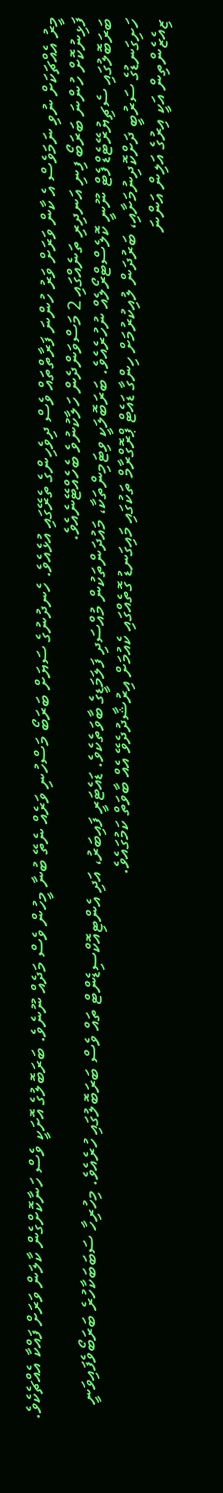މީރު އެއްޗަކަށް ނުވި ނަމަވެސް އެ ކާން ވަރަށް ވަރު ހުންނަ ފަރާތްތައް ވެސް ދިވެހިންގެ ތެރޭގައި އުޅެއެވެ. ހެނދުނުގެ ސަޔަށް ބަރަބޯ މަސްހުނި ވަރެއް ނެތޭ ބުނާ މީހުން ވެސް މަދެއް ނޫނެވެ. ބަރަބޮލުގެ އޮށަކީ ވެސް ހަނާކޮށްގެން ކާލަން ވަރަށް ފައްކާ އެއްޗެކެވެ. ފަޅިނުކޮށް ހުންނަ ބަރަބޯ ފިނި އަނދިރި ތަނެއްގައި 2 މަސްވަންދެން ހަލާކުނުވެ ބެހެއްޓޭނެއެވެ.
ބަރަބޮލުގައި ސެޗިޔުރޭޓެޑް ފެޓް ނޫނީ ކޮލެސްޓްރޯލެއް ނުހުރެއެވެ. ބަރަބޮލަކީ ވިޓަމިންތަކާ، މައުދަންތަކުން މުއްސަދި ފަލަމަޑީގެ ބާވަތެކެވެ. ޑައެޓަރީ ފައިބަރު، އަދި އެންޓިއޮކްސިޑެންޓް ތައް ވެސް ބަރަބޮލުގައި ހުރެއެވެ. މިހުރިހާ ސަބަބަކާހުރެ ބަރަބޯވެފައިވަނީ ހަށިގަނޑުގެ ސަރުބީ ދަށްކޮދިނުމަށާއި، ބަރުދަން ލުއިކުރުމަށް ހިންގާ ޑައެޓް ޕްރޮގްރާމް ތަކުގައި މައިގަނޑު ގޮތެއްގައި ކެއުމަށް އިރުޝާދުދެވޭ އެއް ބާވަތް ކަމުގައެވެ.
ޒިއެޒެންތިން އަކީ އިރުގެ އަލިން އަންނަ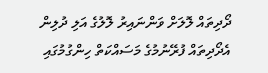ދޯދިތައް ލޮލަށް ވަންނައިރު ލޮލުގެ އަލި ދުލިން އެދޯދިތައް ފުރޭނުމުގެ މަސައްކަތް ހިންގުމުގައި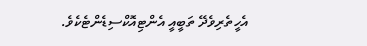އެހީތެރިވެދޭ ތަބީއީ އެންޓިއޮކްސިޑެންޓެކެވެ.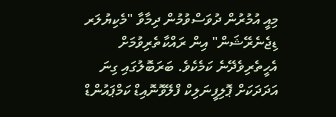މިއީ އުމުރުން ދުވަސްވުމުން ދިމާވާ "މެކިޔުލަރ ޑިޖެނެރޭޝަން" އިން ރައްކާތެރިވުމަށް އެހީތެރިވެދޭނެ ކަމެކެވެ. ބަރަބޮލުގައި ގިނަ އަދަދަކަށް ޕޮލިފީނަލިކް ފްލޭވޮނޮއިޑް ކަމްޕައުންޑް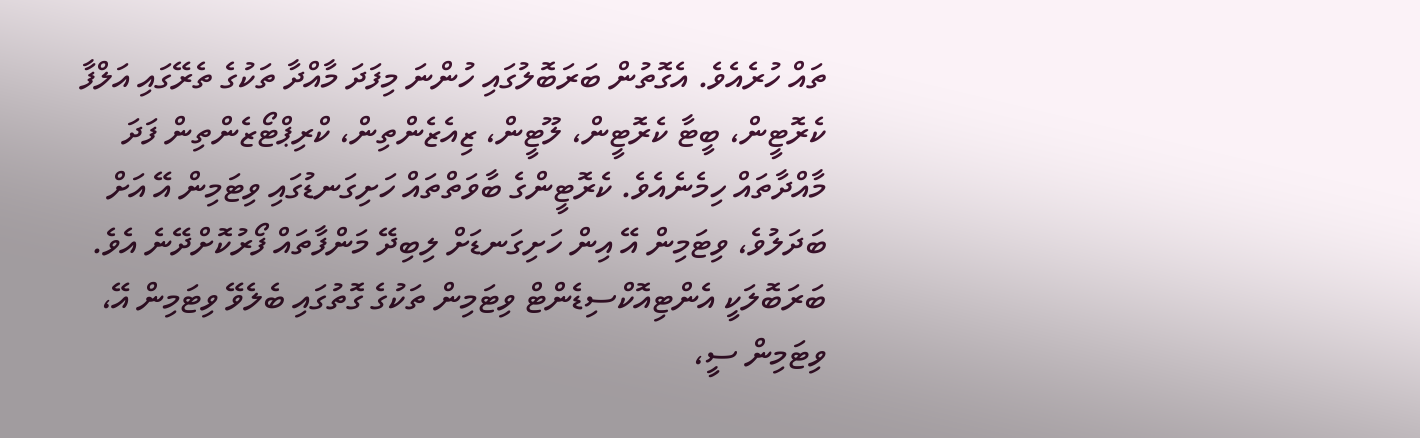ތައް ހުރެއެވެ. އެގޮތުން ބަރަބޮލުގައި ހުންނަ މިފަދަ މާއްދާ ތަކުގެ ތެރޭގައި އަލްފާ ކެރޮޓީން، ބީޓާ ކެރޮޓީން، ލޫޓީން، ޒިއެޒެންތިން، ކްރިޕްޓޯޒެންތިން ފަދަ މާއްދާތައް ހިމެނެއެވެ. ކެރޮޓީންގެ ބާވަތްތައް ހަށިގަނޑުގައި ވިޓަމިން އޭ އަށް ބަދަލުވެ، ވިޓަމިން އޭ އިން ހަށިގަނޑަށް ލިބިދޭ މަންފާތައް ފޯރުކޮށްދޭނެ އެވެ.
ބަރަބޮލަކީ އެންޓިއޮކްސިޑެންޓް ވިޓަމިން ތަކުގެ ގޮތުގައި ބެލެވޭ ވިޓަމިން އޭ، ވިޓަމިން ސީ،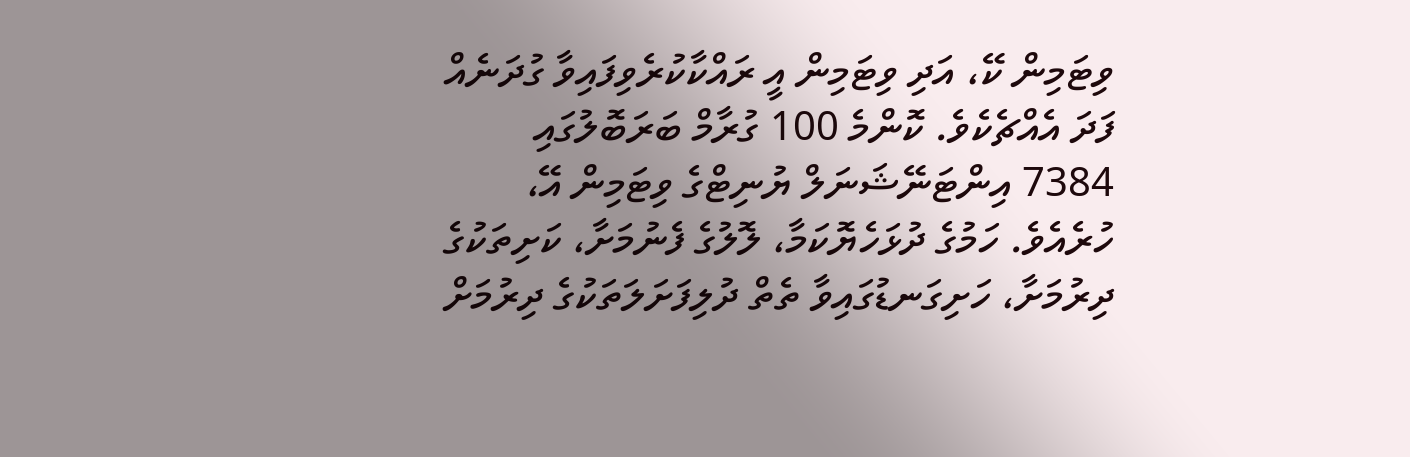ވިޓަމިން ކޭ، އަދި ވިޓަމިން އީ ރައްކާކުރެވިފައިވާ ގުދަނެއް ފަދަ އެއްޗެކެވެ. ކޮންމެ 100 ގުރާމް ބަރަބޮލުގައި 7384 އިންޓަނޭޝަނަލް ޔުނިޓްގެ ވިޓަމިން އޭ، ހުރެއެވެ. ހަމުގެ ދުޅަހެޔޮކަމާ، ލޮލުގެ ފެނުމަށާ، ކަށިތަކުގެ ދިރުމަށާ، ހަށިގަނޑުގައިވާ ތެތް ދުލިފަށަލަތަކުގެ ދިރުމަށް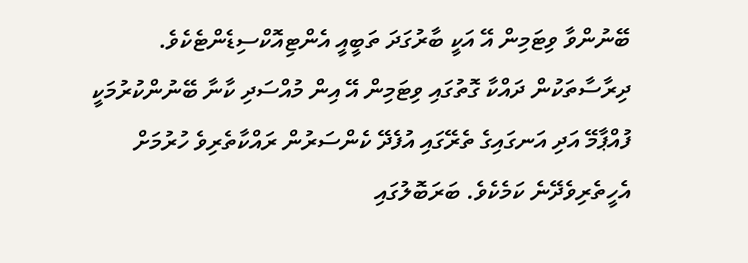ބޭނުންވާ ވިޓަމިން އޭ އަކީ ބާރުގަދަ ތަބީއީ އެންޓިއޮކްސިޑެންޓެކެވެ. ދިރާސާތަކުން ދައްކާ ގޮތުގައި ވިޓަމިން އޭ އިން މުއްސަދި ކާނާ ބޭނުންކުރުމަކީ ފުއްޕާމޭ އަދި އަނގައިގެ ތެރޭގައި އުފެދޭ ކެންސަރުން ރައްކާތެރިވެ ހުރުމަށް އެހީތެރިވެދޭނެ ކަމެކެވެ. ބަރަބޮލުގައި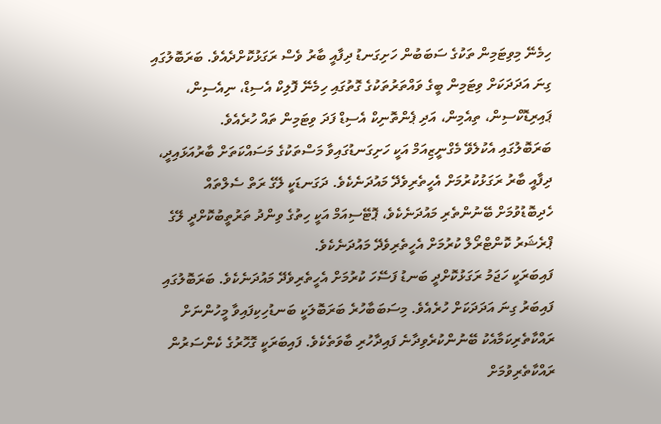ހިމެނޭ މިވިޓަމިން ތަކުގެ ސަބަބުން ހަށިގަނޑު ދިފާއީ ބާރު ވެސް ރަގަޅުކޮށްދެއެވެ. ބަރަބޮލުގައި ގިނަ އަދަދަކަށް ވިޓަމިން ބީގެ ވައްތަރުތަކުގެ ގޮތުގައި ހިމެނޭ ފޮލިކް އެސިޑް، ނިއެސިން، ޕައިރިޑޮކްސިން، ތިއެމިން، އަދި ޕެންތޮނިކް އެސިޑް ފަދަ ވިޓަމިން ތައް ހުރެއެވެ.
ބަރަބޮލުގައި އެކުލެވޭ މެގްނީޒިއަމް އަކީ ހަށިގަނޑުގައިވާ މަސްތަކުގެ މަސައްކަތަށް ބާރުއަޅައިދީ، ދިފާއީ ބާރު ރަގަޅުކުރުމަށް އެހީތެރިވެދޭ މައުދަނެކެވެ. ދަގަނޑަކީ ލޭގެ ރަތް ސެލްތައް ހެދިބޮޑުވުމަށް ބޭނުންތެރި މައުދަނެކެވެ، ޕޮޓޭސިއަމް އަކީ ހިތުގެ ވިންދު ތަރުތީބުކޮށްދީ ލޭގެ ޕްރެޝަރު ކޮންޓްރޯލް ކުރުމަށް އެހީތެރިވެދޭ މައުދަނެކެވެ.
ފައިބަރަކީ ހަޖަމު ރަގަޅުކޮށްދީ ބަނޑު ފަސޭހަ ކުރުމަށް އެހީތެރިވެދޭ މައުދަނެކެވެ. ބަރަބޮލުގައި ފައިބަރު ގިނަ އަދަދަކަށް ހުރެއެވެ. މިސަބަބާހުރެ ބަރަބޮލަކީ ބަނޑުހިކިފައިވާ މީހުންނަށް ރައްކާތެރިކަމާއެކު ބޭނުންކުރެވިދާނެ ފައިދާހުރި ބާވަތެކެވެ. ފައިބަރަކީ ގޮހޮރުގެ ކެންސަރުން ރައްކާތެރިވުމަށް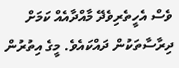ވެސް އެހީތެރިވެދޭ މާއްދާއެއް ކަމަށް ދިރާސާތަކުން ދައްކައެވެ. މީގެ އިތުރުން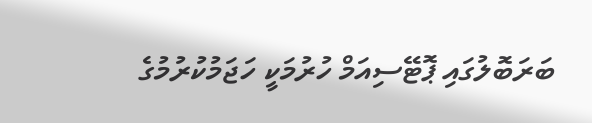ބަރަބޮލުގައި ޕޮޓޭސިއަމް ހުރުމަކީ ހަޖަމުކުރުމުގެ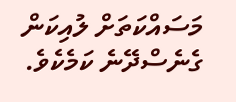މަސައްކަތަށް ލުއިކަން ގެނެސްދޭނެ ކަމެކެވެ.